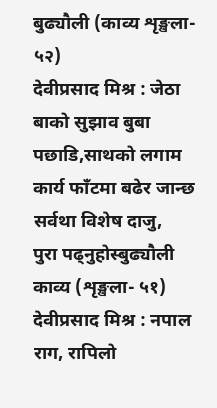बुढ्यौली (काव्य शृङ्खला- ५२)
देवीप्रसाद मिश्र : जेठा बाको सुझाव बुबा पछाडि,साथको लगाम कार्य फाँटमा बढेर जान्छ सर्वथा विशेष दाजु,
पुरा पढ्नुहोस्बुढ्यौली काव्य (शृङ्खला- ५१)
देवीप्रसाद मिश्र : नपाल राग, रापिलो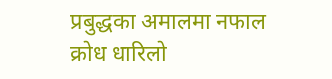प्रबुद्धका अमालमा नफाल क्रोध धारिलो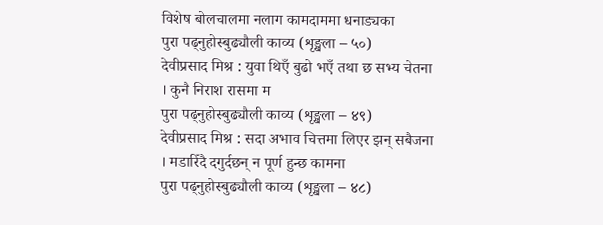विशेष बोलचालमा नलाग कामदाममा धनाड्यका
पुरा पढ्नुहोस्बुढ्यौली काव्य (शृङ्खला – ५०)
देवीप्रसाद मिश्र : युवा थिएँ बुढो भएँ तथा छ सभ्य चेतना । कुनै निराश रासमा म
पुरा पढ्नुहोस्बुढ्यौली काव्य (शृङ्खला – ४९)
देवीप्रसाद मिश्र : सदा अभाव चित्तमा लिएर झन् सबैजना । मडारिँदै दगुर्दछन् न पूर्ण हुन्छ कामना
पुरा पढ्नुहोस्बुढ्यौली काव्य (शृङ्खला – ४८)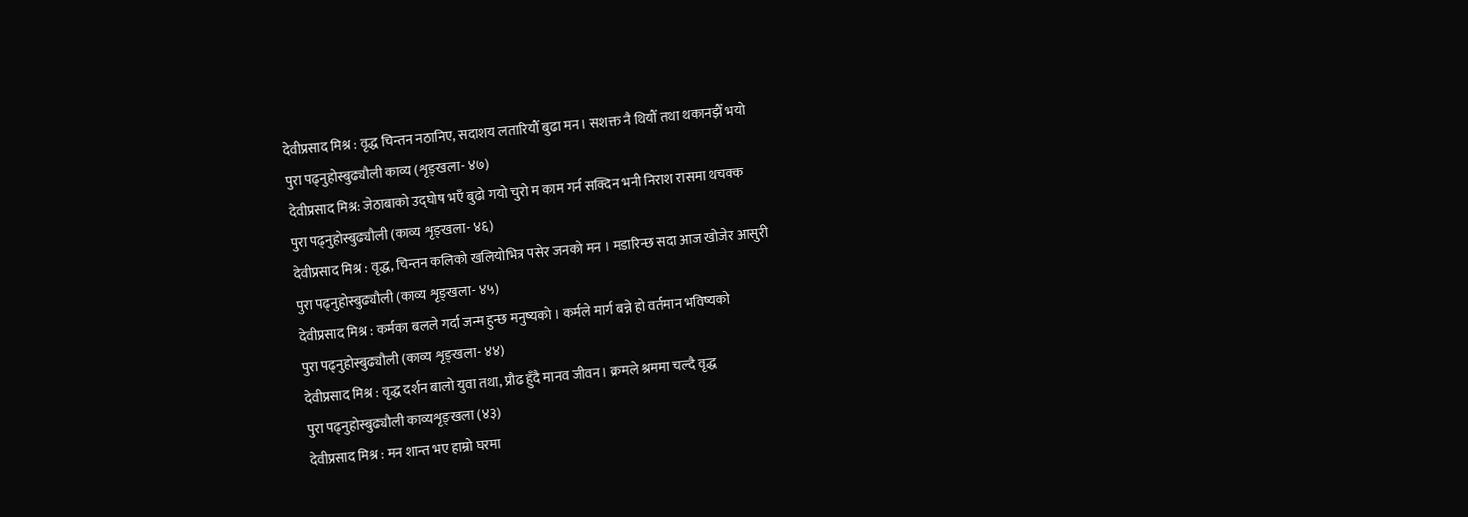देवीप्रसाद मिश्र : वृद्ध चिन्तन नठानिए, सदाशय लतारियौँ बुढा मन। सशक्त नै थियौँ तथा थकानझैँ भयो
पुरा पढ्नुहोस्बुढ्यौली काव्य (शृङ्खला- ४७)
देवीप्रसाद मिश्र: जेठाबाको उद्घोष भएँ बुढो गयो चुरो म काम गर्न सक्दिन भनी निराश रासमा थचक्क
पुरा पढ्नुहोस्बुढ्यौली (काव्य शृङ्खला- ४६)
देवीप्रसाद मिश्र : वृद्ध, चिन्तन कलिको खलियोभित्र पसेर जनको मन । मडारिन्छ सदा आज खोजेर आसुरी
पुरा पढ्नुहोस्बुढ्यौली (काव्य शृङ्खला- ४५)
देवीप्रसाद मिश्र : कर्मका बलले गर्दा जन्म हुन्छ मनुष्यको । कर्मले मार्ग बन्ने हो वर्तमान भविष्यको
पुरा पढ्नुहोस्बुढ्यौली (काव्य शृङ्खला- ४४)
देवीप्रसाद मिश्र : वृद्ध दर्शन बालो युवा तथा, प्रौढ हुँदै मानव जीवन। क्रमले श्रममा चल्दै वृद्ध
पुरा पढ्नुहोस्बुढ्यौली काव्यशृङ्खला (४३)
देवीप्रसाद मिश्र : मन शान्त भए हाम्रो घरमा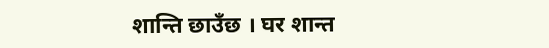शान्ति छाउँछ । घर शान्त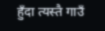हुँदा त्यस्तै गाउँ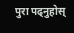पुरा पढ्नुहोस्